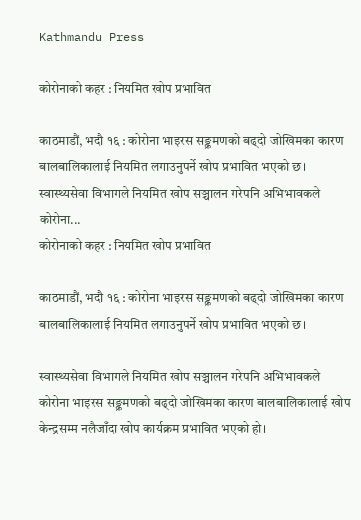Kathmandu Press

कोरोनाको कहर : नियमित खोप प्रभावित

काठमाडौं, भदौ १६ : कोरोना भाइरस सङ्क्रमणको बढ्दो जोखिमका कारण बालबालिकालाई नियमित लगाउनुपर्ने खोप प्रभावित भएको छ। स्वास्थ्यसेवा विभागले नियमित खोप सञ्चालन गरेपनि अभिभावकले कोरोना...
कोरोनाको कहर : नियमित खोप प्रभावित

काठमाडौं, भदौ १६ : कोरोना भाइरस सङ्क्रमणको बढ्दो जोखिमका कारण बालबालिकालाई नियमित लगाउनुपर्ने खोप प्रभावित भएको छ।

स्वास्थ्यसेवा विभागले नियमित खोप सञ्चालन गरेपनि अभिभावकले कोरोना भाइरस सङ्क्रमणको बढ्दो जोखिमका कारण बालबालिकालाई खोप केन्द्रसम्म नलैजाँदा खोप कार्यक्रम प्रभावित भएको हो।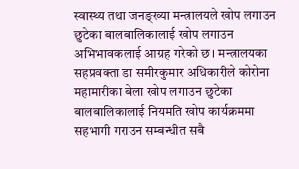स्वास्थ्य तथा जनङ्ख्या मन्त्रालयले खोप लगाउन छुटेका बालबालिकालाई खोप लगाउन अभिभावकलाई आग्रह गरेको छ। मन्त्रालयका सहप्रवक्ता डा समीरकुमार अधिकारीले कोरोना महामारीका बेला खोप लगाउन छुटेका बालबालिकालाई नियमति खोप कार्यक्रममा सहभागी गराउन सम्बन्धीत सबै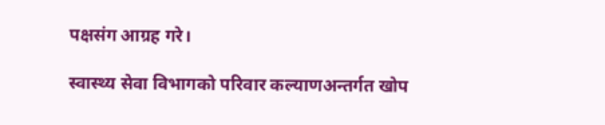पक्षसंग आग्रह गरे।

स्वास्थ्य सेवा विभागको परिवार कल्याणअन्तर्गत खोप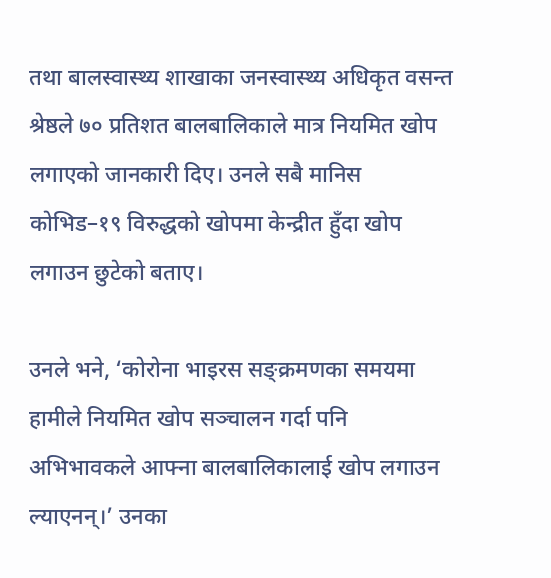तथा बालस्वास्थ्य शाखाका जनस्वास्थ्य अधिकृत वसन्त श्रेष्ठले ७० प्रतिशत बालबालिकाले मात्र नियमित खोप लगाएको जानकारी दिए। उनले सबै मानिस कोभिड–१९ विरुद्धको खोपमा केन्द्रीत हुँदा खोप लगाउन छुटेको बताए।

उनले भने, ‘कोरोना भाइरस सङ्क्रमणका समयमा हामीले नियमित खोप सञ्चालन गर्दा पनि अभिभावकले आफ्ना बालबालिकालाई खोप लगाउन ल्याएनन्।’ उनका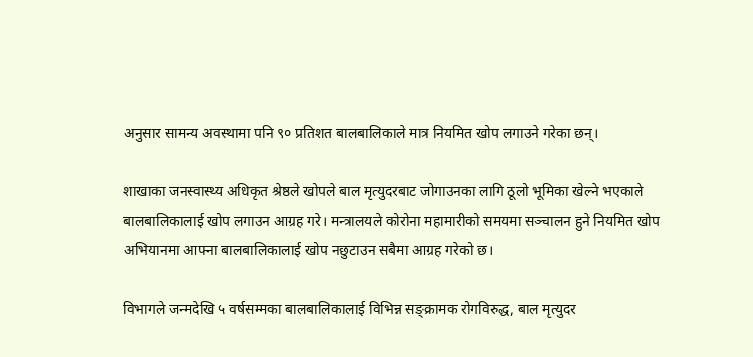अनुसार सामन्य अवस्थामा पनि ९० प्रतिशत बालबालिकाले मात्र नियमित खोप लगाउने गरेका छन्।

शाखाका जनस्वास्थ्य अधिकृत श्रेष्ठले खोपले बाल मृत्युदरबाट जोगाउनका लागि ठूलो भूमिका खेल्ने भएकाले बालबालिकालाई खोप लगाउन आग्रह गरे। मन्त्रालयले कोरोना महामारीको समयमा सञ्चालन हुने नियमित खोप अभियानमा आफ्ना बालबालिकालाई खोप नछुटाउन सबैमा आग्रह गरेको छ।

विभागले जन्मदेखि ५ वर्षसम्मका बालबालिकालाई विभिन्न सङ्क्रामक रोगविरुद्ध, बाल मृत्युदर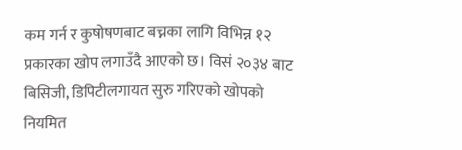कम गर्न र कुषोषणबाट बच्नका लागि विभिन्न १२ प्रकारका खोप लगाउँदै आएको छ। विसं २०३४ बाट बिसिजी, डिपिटीलगायत सुरु गरिएको खोपको नियमित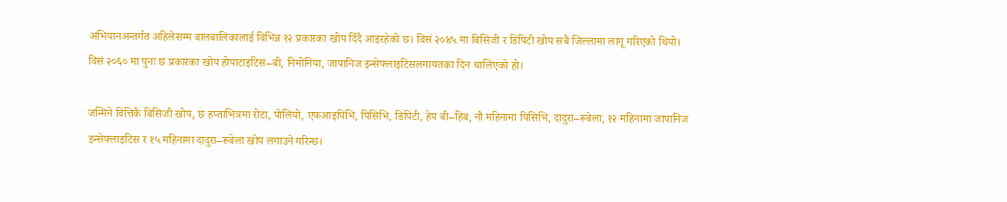अभियानअन्तर्गत अहिलेसम्म बालबालिकालाई विभिन्न १२ प्रकारका खोप दिँदै आइरहेको छ। विसं २०४५ मा बिसिजी र डिपिटी खोप सबै जिल्लामा लागू गरिएको थियो। विसं २०६० मा पुनः छ प्रकारका खोप होपाटाइटिस–बी, निमोनिया, जापानिज इन्सेफ्लाइटिसलगायतका दिन थालिएको हो।

जन्मिने वित्तिकै बिसिजी खोप, छ हप्ताभित्रमा रोटा, पोलियो, एफआइपिभि, पिसिभि, डिपिटी, हेप बी–हिब, नौ महिनामा पिसिभि, दादुरा–रूबेला, १२ महिनामा जापानिज इन्सेफ्लाइटिस र १५ महिनामा दादुरा–रूबेला खोप लगाउने गरिन्छ।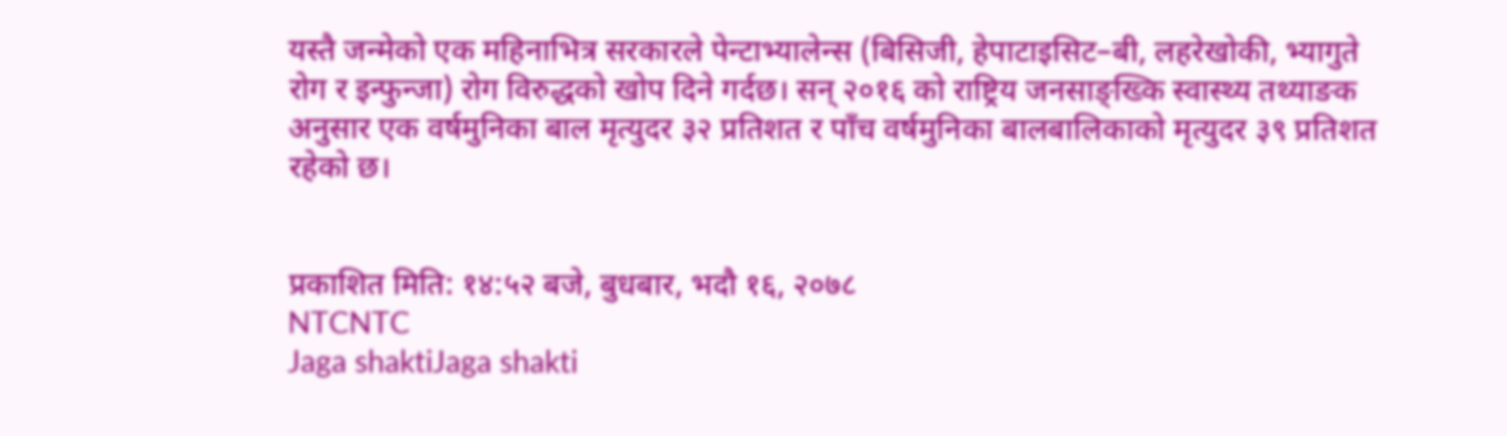यस्तै जन्मेको एक महिनाभित्र सरकारले पेन्टाभ्यालेन्स (बिसिजी, हेपाटाइसिट–बी, लहरेखोकी, भ्यागुते रोग र इन्फुन्जा) रोग विरुद्धको खोप दिने गर्दछ। सन् २०१६ को राष्ट्रिय जनसाङ्ख्कि स्वास्थ्य तथ्याङक अनुसार एक वर्षमुनिका बाल मृत्युदर ३२ प्रतिशत र पाँच वर्षमुनिका बालबालिकाको मृत्युदर ३९ प्रतिशत रहेको छ।


प्रकाशित मिति: १४:५२ बजे, बुधबार, भदौ १६, २०७८
NTCNTC
Jaga shaktiJaga shakti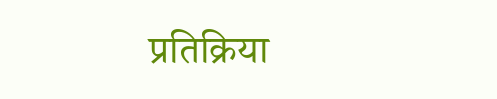प्रतिक्रिया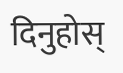दिनुहोस्